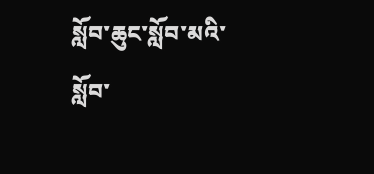སློབ་ཆུང་སློབ་མའི་སློབ་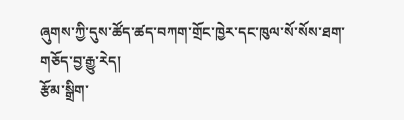ཞུགས་ཀྱི་དུས་ཚོད་ཚད་བཀག་གྲོང་ཁྱེར་དང་ཁུལ་སོ་སོས་ཐག་གཅོད་བྱ་རྒྱུ་རེད།
རྩོམ་སྒྲིག་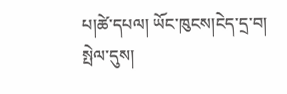པ།ཚེ་དཔལ། ཡོང་ཁུངས།ངེད་དྲ་བ། སྤེལ་དུས།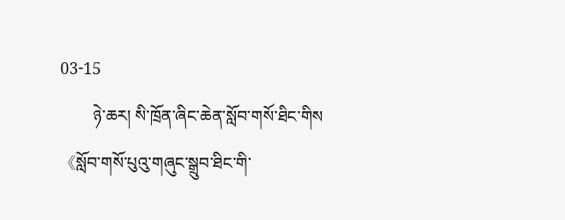03-15
        ཉེ་ཆར། སི་ཁྲོན་ཞིང་ཆེན་སློབ་གསོ་ཐིང་གིས《སློབ་གསོ་པུའུ་གཞུང་སྒྲུབ་ཐིང་གི་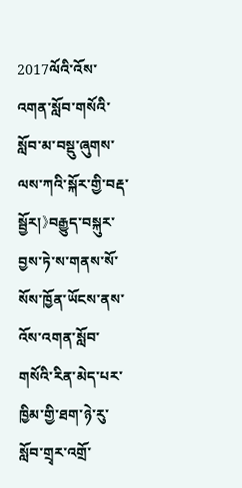2017ལོའི་འོས་འགན་སློབ་གསོའི་སློབ་མ་བསྡུ་ཞུགས་ལས་ཀའི་སྐོར་གྱི་བརྡ་སྦྱོར།》བརྒྱུད་བསྐུར་བྱས་ཏེ་ས་གནས་སོ་སོས་ཁྱོན་ཡོངས་ནས་འོས་འགན་སློབ་གསོའི་རིན་མེད་པར་ཁྱིམ་གྱི་ཐག་ཉེ་རུ་སློབ་གྲྭར་འགྲོ་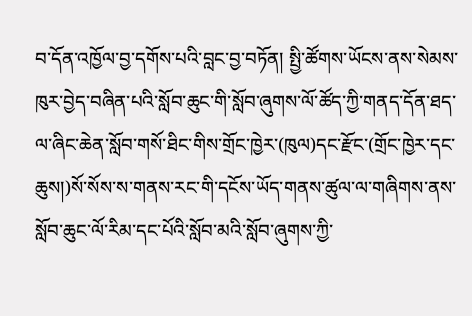བ་དོན་འཁྱོལ་བྱ་དགོས་པའི་བླང་བྱ་བཏོན། སྤྱི་ཚོགས་ཡོངས་ནས་སེམས་ཁུར་བྱེད་བཞིན་པའི་སློབ་ཆུང་གི་སློབ་ཞུགས་ལོ་ཚོད་ཀྱི་གནད་དོན་ཐད་ལ་ཞིང་ཆེན་སློབ་གསོ་ཐིང་གིས་གྲོང་ཁྱེར་(ཁུལ)དང་རྫོང་(གྲོང་ཁྱེར་དང་ཆུས།)སོ་སོས་ས་གནས་རང་གི་དངོས་ཡོད་གནས་ཚུལ་ལ་གཞིགས་ནས་སློབ་ཆུང་ལོ་རིམ་དང་པོའི་སློབ་མའི་སློབ་ཞུགས་ཀྱི་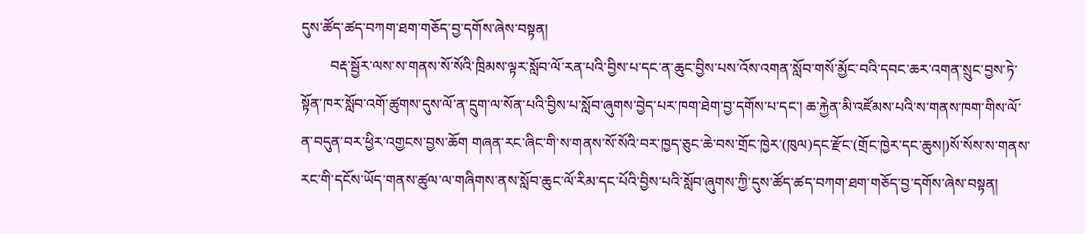དུས་ཚོད་ཚད་བཀག་ཐག་གཅོད་བྱ་དགོས་ཞེས་བསྟན།
        བརྡ་སྦྱོར་ལས་ས་གནས་སོ་སོའི་ཁྲིམས་ལྟར་སློབ་ལོ་རན་པའི་བྱིས་པ་དང་ན་ཆུང་བྱིས་པས་འོས་འགན་སློབ་གསོ་མྱོང་བའི་དབང་ཆར་འགན་སྲུང་བྱས་ཏེ་སྟོན་ཁར་སློབ་འགོ་ཚུགས་དུས་ལོ་ན་དྲུག་ལ་སོན་པའི་བྱིས་པ་སློབ་ཞུགས་བྱེད་པར་ཁག་ཐེག་བྱ་དགོས་པ་དང་། ཆ་རྐྱེན་མི་འཛོམས་པའི་ས་གནས་ཁག་གིས་ལོ་ན་བདུན་བར་ཕྱིར་འགྱངས་བྱས་ཆོག གཞན་རང་ཞིང་གི་ས་གནས་སོ་སོའི་བར་ཁྱད་ཅུང་ཆེ་བས་གྲོང་ཁྱེར་(ཁུལ)དང་རྫོང་(གྲོང་ཁྱེར་དང་ཆུས།)སོ་སོས་ས་གནས་རང་གི་དངོས་ཡོད་གནས་ཚུལ་ལ་གཞིགས་ནས་སློབ་ཆུང་ལོ་རིམ་དང་པོའི་བྱིས་པའི་སློབ་ཞུགས་ཀྱི་དུས་ཚོད་ཚད་བཀག་ཐག་གཅོད་བྱ་དགོས་ཞེས་བསྟན།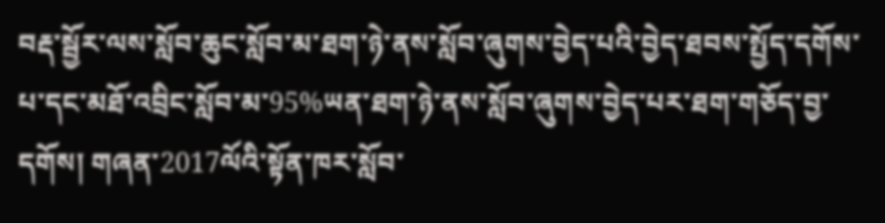བརྡ་སྦྱོར་ལས་སློབ་ཆུང་སློབ་མ་ཐག་ཉེ་ནས་སློབ་ཞུགས་བྱེད་པའི་བྱེད་ཐབས་སྤྱོད་དགོས་པ་དང་མཐོ་འབྲིང་སློབ་མ་95%ཡན་ཐག་ཉེ་ནས་སློབ་ཞུགས་བྱེད་པར་ཐག་གཅོད་བྱ་དགོས། གཞན་2017ལོའི་སྟོན་ཁར་སློབ་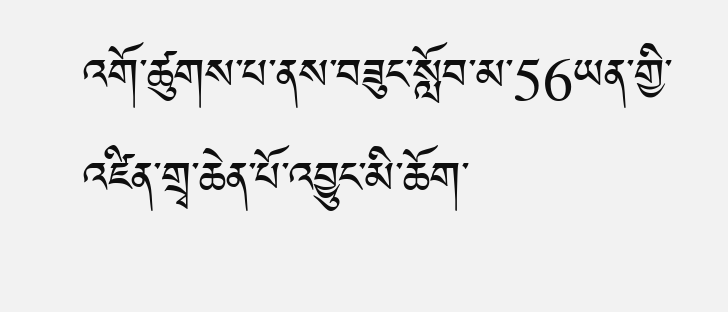འགོ་ཚུགས་པ་ནས་བཟུང་སློབ་མ་56ཡན་གྱི་འཛིན་གྲྭ་ཆེན་པོ་འབྱུང་མི་ཆོག་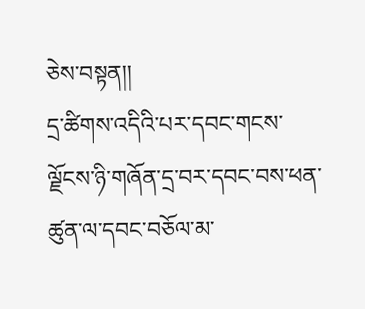ཅེས་བསྟན།།
དྲ་ཚིགས་འདིའི་པར་དབང་གངས་ལྗོངས་ཉི་གཞོན་དྲ་བར་དབང་བས་ཕན་ཚུན་ལ་དབང་བཅོལ་མ་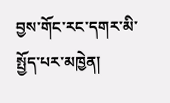བྱས་གོང་རང་དགར་མི་སྤྱོད་པར་མཁྱེན།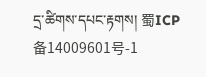དྲ་ཚིགས་དཔང་རྟགས། 蜀ICP备14009601号-1